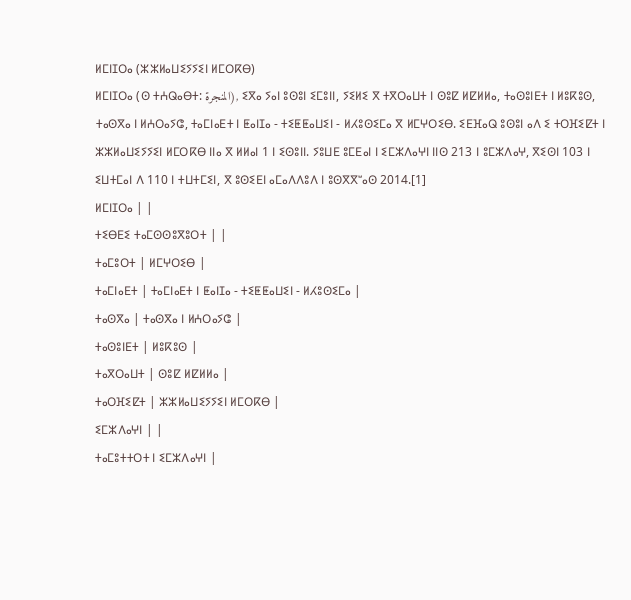ⵍⵎⵏⵊⵔⴰ (ⵣⵣⵍⴰⵡⵉⵢⵢⵉⵏ ⵍⵎⵔⴽⴱ)
ⵍⵎⵏⵊⵔⴰ (ⵙ ⵜⵄⵕⴰⴱⵜ: المنجرة), ⵉⴳⴰ ⵢⴰⵏ ⵓⵙⵓⵏ ⵉⵎⵓⵏⵏ, ⵢⵉⵍⵉ ⴳ ⵜⴳⵔⴰⵡⵜ ⵏ ⵙⵓⵇ ⵍⵇⵍⵍⴰ, ⵜⴰⵙⵓⵏⴹⵜ ⵏ ⵍⵓⴽⵓⵙ, ⵜⴰⵙⴳⴰ ⵏ ⵍⵄⵔⴰⵢⵛ, ⵜⴰⵎⵏⴰⴹⵜ ⵏ ⵟⴰⵏⵊⴰ - ⵜⵉⵟⵟⴰⵡⵉⵏ - ⵍⵃⵓⵙⵉⵎⴰ ⴳ ⵍⵎⵖⵔⵉⴱ. ⵉⴹⴼⴰⵕ ⵓⵙⵓⵏ ⴰⴷ ⵉ ⵜⵔⴼⵉⵇⵜ ⵏ ⵣⵣⵍⴰⵡⵉⵢⵢⵉⵏ ⵍⵎⵔⴽⴱ ⵏⵏⴰ ⴳ ⵍⵍⴰⵏ 1 ⵏ ⵉⵙⵓⵏⵏ. ⵢⵓⵡⴹ ⵓⵎⴹⴰⵏ ⵏ ⵉⵎⵣⴷⴰⵖⵏ ⵏⵏⵙ 213 ⵏ ⵓⵎⵣⴷⴰⵖ, ⴳⵉⵙⵏ 103 ⵏ ⵉⵡⵜⵎⴰⵏ ⴷ 110 ⵏ ⵜⵡⵜⵎⵉⵏ, ⴳ ⵓⵙⵉⴹⵏ ⴰⵎⴰⴷⴷⵓⴷ ⵏ ⵓⵙⴳⴳⵯⴰⵙ 2014.[1]
ⵍⵎⵏⵊⵔⴰ | |
ⵜⵉⴱⴹⵉ ⵜⴰⵎⵙⵙⵓⴳⵓⵔⵜ | |
ⵜⴰⵎⵓⵔⵜ | ⵍⵎⵖⵔⵉⴱ |
ⵜⴰⵎⵏⴰⴹⵜ | ⵜⴰⵎⵏⴰⴹⵜ ⵏ ⵟⴰⵏⵊⴰ - ⵜⵉⵟⵟⴰⵡⵉⵏ - ⵍⵃⵓⵙⵉⵎⴰ |
ⵜⴰⵙⴳⴰ | ⵜⴰⵙⴳⴰ ⵏ ⵍⵄⵔⴰⵢⵛ |
ⵜⴰⵙⵓⵏⴹⵜ | ⵍⵓⴽⵓⵙ |
ⵜⴰⴳⵔⴰⵡⵜ | ⵙⵓⵇ ⵍⵇⵍⵍⴰ |
ⵜⴰⵔⴼⵉⵇⵜ | ⵣⵣⵍⴰⵡⵉⵢⵢⵉⵏ ⵍⵎⵔⴽⴱ |
ⵉⵎⵣⴷⴰⵖⵏ | |
ⵜⴰⵎⵓⵜⵜⵔⵜ ⵏ ⵉⵎⵣⴷⴰⵖⵏ |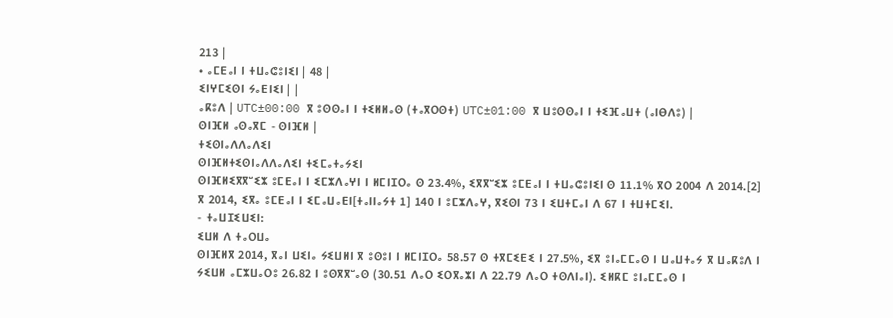213 |
• ⴰⵎⴹⴰⵏ ⵏ ⵜⵡⴰⵛⵓⵏⵉⵏ | 48 |
ⵉⵏⵖⵎⵉⵙⵏ ⵢⴰⴹⵏⵉⵏ | |
ⴰⴽⵓⴷ | UTC±00:00 ⴳ ⵓⵙⵙⴰⵏ ⵏ ⵜⵉⵍⵍⴰⵙ (ⵜⴰⴳⵔⵙⵜ) UTC±01:00 ⴳ ⵡⵓⵙⵙⴰⵏ ⵏ ⵜⵉⴼⴰⵡⵜ (ⴰⵏⴱⴷⵓ) |
ⵙⵏⴼⵍ ⴰⵙⴰⴳⵎ - ⵙⵏⴼⵍ |
ⵜⵉⵙⵏⴰⴷⴷⴰⴷⵉⵏ
ⵙⵏⴼⵍⵜⵉⵙⵏⴰⴷⴷⴰⴷⵉⵏ ⵜⵉⵎⴰⵜⴰⵢⵉⵏ
ⵙⵏⴼⵍⵉⴳⴳⵯⵉⵣ ⵓⵎⴹⴰⵏ ⵏ ⵉⵎⵣⴷⴰⵖⵏ ⵏ ⵍⵎⵏⵊⵔⴰ ⵙ 23.4%, ⵉⴳⴳⵯⵉⵣ ⵓⵎⴹⴰⵏ ⵏ ⵜⵡⴰⵛⵓⵏⵉⵏ ⵙ 11.1% ⴳⵔ 2004 ⴷ 2014.[2] ⴳ 2014, ⵉⴳⴰ ⵓⵎⴹⴰⵏ ⵏ ⵉⵎⴰⵡⴰⴹⵏ[ⵜⴰⵏⵏⴰⵢⵜ 1] 140 ⵏ ⵓⵎⵣⴷⴰⵖ, ⴳⵉⵙⵏ 73 ⵏ ⵉⵡⵜⵎⴰⵏ ⴷ 67 ⵏ ⵜⵡⵜⵎⵉⵏ.
- ⵜⴰⵡⵊⵉⵡⵉⵏ:
ⵉⵡⵍ ⴷ ⵜⴰⵔⵡⴰ
ⵙⵏⴼⵍⴳ 2014, ⴳⴰⵏ ⵡⵉⵏⴰ ⵢⵉⵡⵍⵏ ⴳ ⵓⵙⵓⵏ ⵏ ⵍⵎⵏⵊⵔⴰ 58.57 ⵙ ⵜⴳⵎⵉⴹⵉ ⵏ 27.5%, ⵉⴳ ⵓⵏⴰⵎⵎⴰⵙ ⵏ ⵡⴰⵡⵜⴰⵢ ⴳ ⵡⴰⴽⵓⴷ ⵏ ⵢⵉⵡⵍ ⴰⵎⵣⵡⴰⵔⵓ 26.82 ⵏ ⵓⵙⴳⴳⵯⴰⵙ (30.51 ⴷⴰⵔ ⵉⵔⴳⴰⵣⵏ ⴷ 22.79 ⴷⴰⵔ ⵜⵙⴷⵏⴰⵏ). ⵉⵍⴽⵎ ⵓⵏⴰⵎⵎⴰⵙ ⵏ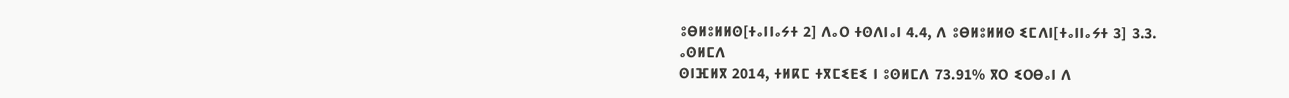ⵓⴱⵍⵓⵍⵍⵙ[ⵜⴰⵏⵏⴰⵢⵜ 2] ⴷⴰⵔ ⵜⵙⴷⵏⴰⵏ 4.4, ⴷ ⵓⴱⵍⵓⵍⵍⵙ ⵉⵎⴷⵏ[ⵜⴰⵏⵏⴰⵢⵜ 3] 3.3.
ⴰⵙⵍⵎⴷ
ⵙⵏⴼⵍⴳ 2014, ⵜⵍⴽⵎ ⵜⴳⵎⵉⴹⵉ ⵏ ⵓⵙⵍⵎⴷ 73.91% ⴳⵔ ⵉⵔⴱⴰⵏ ⴷ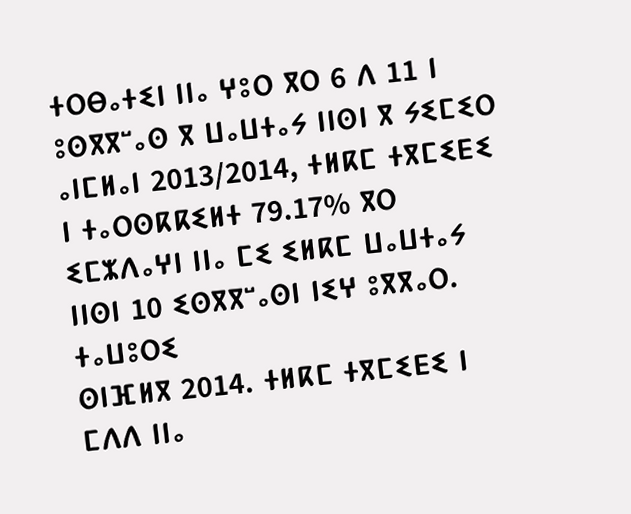ⵜⵔⴱⴰⵜⵉⵏ ⵏⵏⴰ ⵖⵓⵔ ⴳⵔ 6 ⴷ 11 ⵏ ⵓⵙⴳⴳⵯⴰⵙ ⴳ ⵡⴰⵡⵜⴰⵢ ⵏⵏⵙⵏ ⴳ ⵢⵉⵎⵉⵔ ⴰⵏⵎⵍⴰⵏ 2013/2014, ⵜⵍⴽⵎ ⵜⴳⵎⵉⴹⵉ ⵏ ⵜⴰⵔⵙⴽⴽⵉⵍⵜ 79.17% ⴳⵔ ⵉⵎⵣⴷⴰⵖⵏ ⵏⵏⴰ ⵎⵉ ⵉⵍⴽⵎ ⵡⴰⵡⵜⴰⵢ ⵏⵏⵙⵏ 10 ⵉⵙⴳⴳⵯⴰⵙⵏ ⵏⵉⵖ ⵓⴳⴳⴰⵔ.
ⵜⴰⵡⵓⵔⵉ
ⵙⵏⴼⵍⴳ 2014. ⵜⵍⴽⵎ ⵜⴳⵎⵉⴹⵉ ⵏ ⵎⴷⴷ ⵏⵏⴰ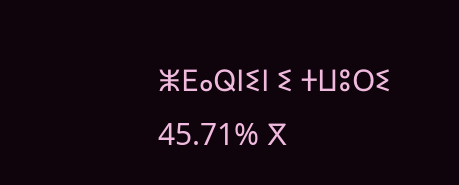ⵥⴹⴰⵕⵏⵉⵏ ⵉ ⵜⵡⵓⵔⵉ 45.71% ⴳ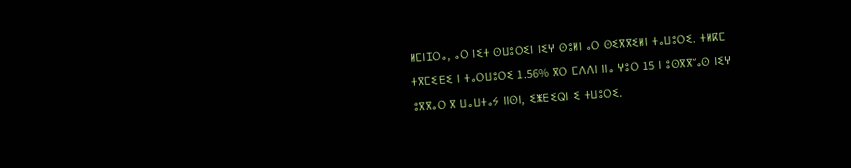ⵍⵎⵏⵊⵔⴰ, ⴰⵔ ⵏⵉⵜ ⵙⵡⵓⵔⵉⵏ ⵏⵉⵖ ⵙⵓⵍⵏ ⴰⵔ ⵙⵉⴳⴳⵉⵍⵏ ⵜⴰⵡⵓⵔⵉ. ⵜⵍⴽⵎ ⵜⴳⵎⵉⴹⵉ ⵏ ⵜⴰⵔⵡⵓⵔⵉ 1.56% ⴳⵔ ⵎⴷⴷⵏ ⵏⵏⴰ ⵖⵓⵔ 15 ⵏ ⵓⵙⴳⴳⵯⴰⵙ ⵏⵉⵖ ⵓⴳⴳⴰⵔ ⴳ ⵡⴰⵡⵜⴰⵢ ⵏⵏⵙⵏ, ⵉⵥⴹⵉⵕⵏ ⵉ ⵜⵡⵓⵔⵉ.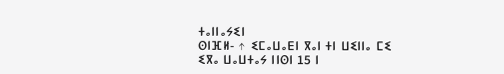ⵜⴰⵏⵏⴰⵢⵉⵏ
ⵙⵏⴼⵍ- ↑ ⵉⵎⴰⵡⴰⴹⵏ ⴳⴰⵏ ⵜⵏ ⵡⵉⵏⵏⴰ ⵎⵉ ⵉⴳⴰ ⵡⴰⵡⵜⴰⵢ ⵏⵏⵙⵏ 15 ⵏ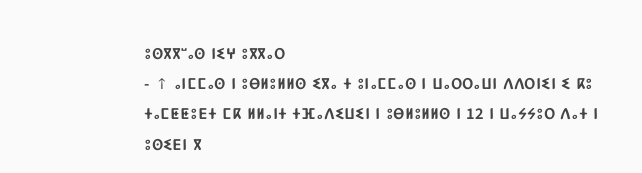ⵓⵙⴳⴳⵯⴰⵙ ⵏⵉⵖ ⵓⴳⴳⴰⵔ
- ↑ ⴰⵏⵎⵎⴰⵙ ⵏ ⵓⴱⵍⵓⵍⵍⵙ ⵉⴳⴰ ⵜ ⵓⵏⴰⵎⵎⴰⵙ ⵏ ⵡⴰⵔⵔⴰⵡⵏ ⴷⴷⵔⵏⵉⵏ ⵉ ⴽⵓ ⵜⴰⵎⵟⵟⵓⴹⵜ ⵎⴽ ⵍⵍⴰⵏⵜ ⵜⴼⴰⴷⵉⵡⵉⵏ ⵏ ⵓⴱⵍⵓⵍⵍⵙ ⵏ 12 ⵏ ⵡⴰⵢⵢⵓⵔ ⴷⴰⵜ ⵏ ⵓⵙⵉⴹⵏ ⴳ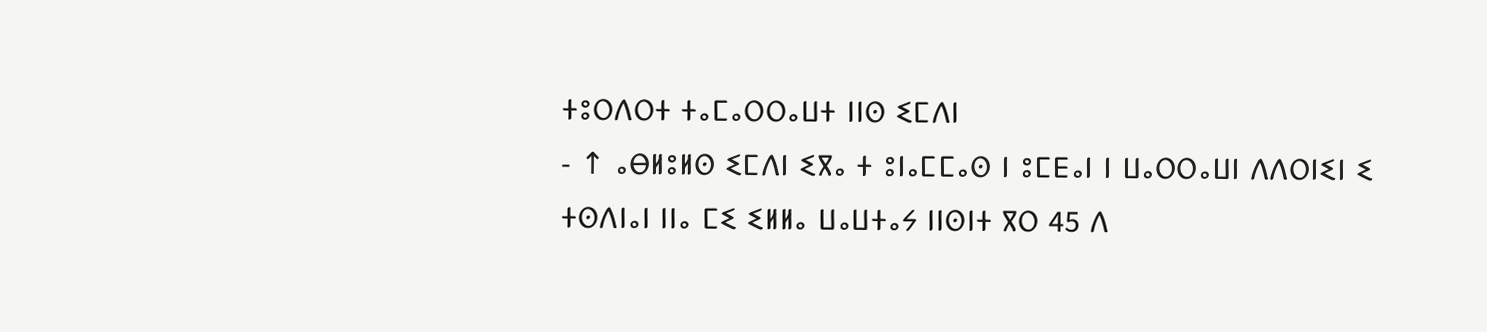ⵜⵓⵔⴷⵔⵜ ⵜⴰⵎⴰⵔⵔⴰⵡⵜ ⵏⵏⵙ ⵉⵎⴷⵏ
- ↑ ⴰⴱⵍⵓⵍⵙ ⵉⵎⴷⵏ ⵉⴳⴰ ⵜ ⵓⵏⴰⵎⵎⴰⵙ ⵏ ⵓⵎⴹⴰⵏ ⵏ ⵡⴰⵔⵔⴰⵡⵏ ⴷⴷⵔⵏⵉⵏ ⵉ ⵜⵙⴷⵏⴰⵏ ⵏⵏⴰ ⵎⵉ ⵉⵍⵍⴰ ⵡⴰⵡⵜⴰⵢ ⵏⵏⵙⵏⵜ ⴳⵔ 45 ⴷ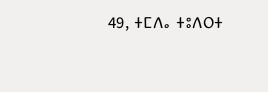49, ⵜⵎⴷⴰ ⵜⵓⴷⵔⵜ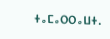ⵜⴰⵎⴰⵔⵔⴰⵡⵜ.